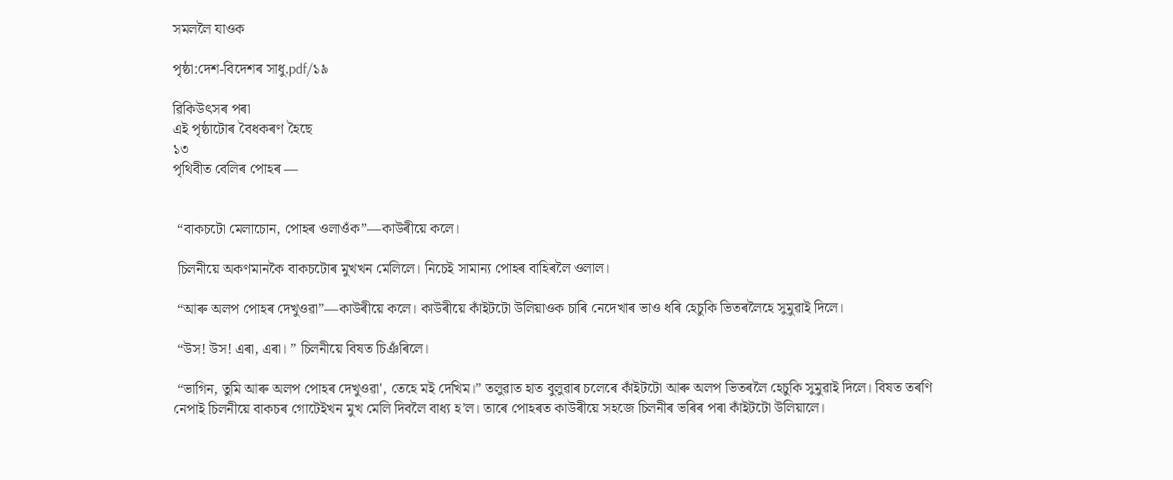সমললৈ যাওক

পৃষ্ঠা:দেশ-বিদেশৰ সাধু.pdf/১৯

ৱিকিউৎসৰ পৰা
এই পৃষ্ঠাটোৰ বৈধকৰণ হৈছে
১৩
পৃথিবীত বেলিৰ পোহৰ —


 “বাকচটো মেলাচোন, পোহৰ ওলাওঁক”—কাউৰীয়ে কলে।

 চিলনীয়ে অকণমানকৈ বাকচটোৰ মুখখন মেলিলে। নিচেই সামান্য পোহৰ বাহিৰলৈ ওলাল।

 “আৰু অলপ পোহৰ দেখুওৱা”—কাউৰীয়ে কলে। কাউৰীয়ে কাঁইটটো উলিয়াওক চাৰি নেদেখাৰ ভাও ধৰি হেচুকি ভিতৰলৈহে সুমুৱাই দিলে।

 “উস! উস! এৰা, এৰা। ” চিলনীয়ে বিষত চিঞঁৰিলে।

 “ভাগিন, তুমি আৰু অলপ পোহৰ দেখুওৱা', তেহে মই দেখিম।” তলুৱাত হাত বুলুৱাৰ চলেৰে কাঁইটটো আৰু অলপ ভিতৰলৈ হেচুকি সুমুৱাই দিলে। বিষত তৰণি নেপাই চিলনীয়ে বাকচৰ গোটেইখন মুখ মেলি দিবলৈ বাধ্য হ’ল। তাৰে পোহৰত কাউৰীয়ে সহজে চিলনীৰ ভৰিৰ পৰা কাঁইটটো উলিয়ালে।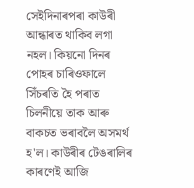সেইদিনাৰপৰা কাউৰী আন্ধাৰত থাকিব লগা নহল। কিয়নো দিনৰ পোহৰ চাৰিওফালে সিঁচৰতি হৈ পৰাত চিলনীয়ে তাক আৰু বাকচত ভৰাবলৈ অসমৰ্থ হ'ল। কাউৰীৰ টেঙৰালিৰ কাৰণেই আজি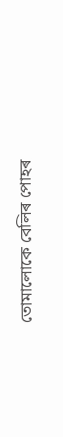তোমালোকে বেলিৰ পোহৰ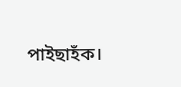পাইছাহঁক।